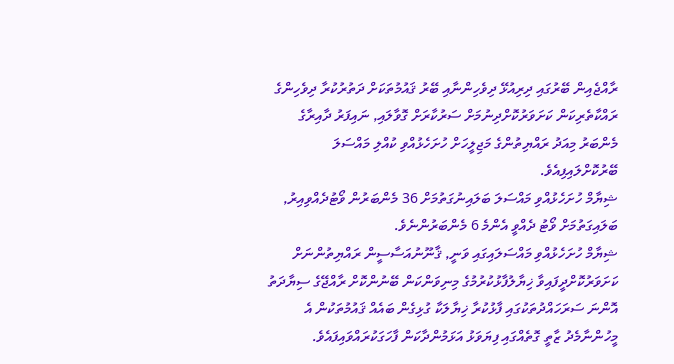ރާއްޖެއިން ބޭރުގައި ދިރިއުޅޭ ދިވެހިންނާއި ބޭރު ޤައުމުތަކަށް ދަތުރުކުރާ ދިވެހިންގެ ރައްކާތެރިކަން ކަށަވަރުކޮށްދިނުމަށް ސަރުކާރަށް ގޮވާލައި, ނައިފަރު ދާއިރާގެ މެންބަރު މިއަދު ރައްޔިތުންގެ މަޖިލީހަށް ހުށަހެޅުއްވި ކުއްލި މައްސަލަ ބޭރުކޮށްލައިފިއެވެ.
ޝިޔާމް ހުށަހެޅުއްވި މައްސަލަ ބަލައިނުގަތުމަށް 36 މެންބަރުން ވޯޓުދެއްވިއިރު, ބަލައިގަތުމަށް ވޯޓު ދެއްވީ އެންމެ 6 މެންބަރުންނެވެ.
ޝިޔާމް ހުށަހެޅުއްވި މައްސަލައިގައި ވަނީ, ޤާނޫނުއަސާސީން ރައްޔިތުންނަށް ކަށަވަރުކޮށްދީފައިވާ ޚިޔާލުފާޅުކުރުމުގެ މިނިވަންކަން ބޭނުންކޮށް ރާއްޖޭގެ ސިޔާދަތު އޮންނަ ސަރަހައްދުތަކުގައި ފާޅުކުރާ ޚިޔާލަކާ ގުޅިގެން ބައެއް ޤައުމުތަކުން އެ މީހުންނާމެދު ޒާތީ ގޮތެއްގައި ފިޔަވަޅު އަޅަމުންދާކަން ފާހަގަކުރައްވައިފައެވެ.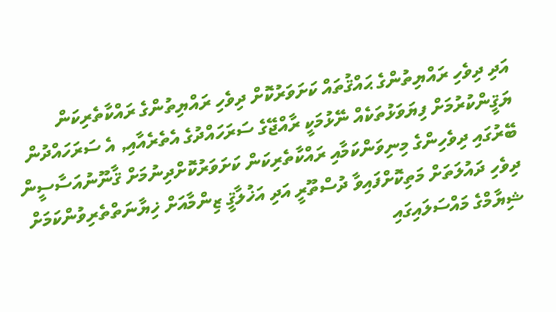އަދި ދިވެހި ރައްޔިތުންގެ ޙައްޤުތައް ކަށަވަރުކޮށް ދިވެހި ރައްޔިތުންގެ ރައްކާތެރިކަން ޔަޤީންކުރުމަށް ފިޔަވަޅުތަކެއް ނޭޅުމަކީ ރާއްޖޭގެ ސަރަހައްދުގެ އެތެރެއާއި, އެ ސަރަހައްދުން ބޭރުގައި ދިވެހިންގެ މިނިވަންކަމާއި ރައްކާތެރިކަން ކަށަވަރުކޮށްދިނުމަށް ޤާނޫނުއަސާސީން ދިވެހި ދައުލަތަށް މަތިކޮށްފައިވާ ދުސްތޫރީ އަދި އަޚުލާޤީ ޒިންމާއަށް ޚިޔާނަތްތެރިވުންކަމަށް ޝިޔާމްގެ މައްސަލައިގައި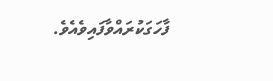ފާހަގަކުރައްވާފައިވެއެވެ.